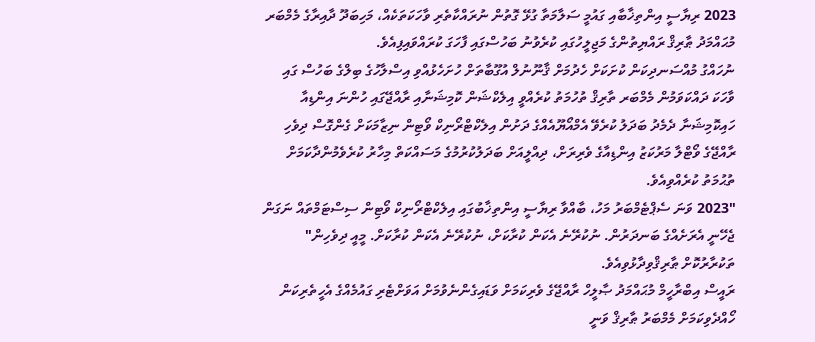2023 ރިޔާސީ އިންތިޚާބާއި ގައުމީ ސަލާމަތާ ގުޅޭ ގޮތުން ނުރައްކާތެރި ވާހަކަތަކެއް، މަހިބަދޫ ދާއިރާގެ މެމްބަރ މުޙައްމަދު ޠާރިޤް ރައްޔިތުންގެ މަޖިލީހުގައި ކުރެވުނު ބަހުސްގައި ފާހަގަ ކުރައްވައިފިއެވެ.
ނުހައްގު މުއްސަނދިކަން ކުށަކަށް ހެދުމަށް ޤާނޫނުލް އުގޫބާތަށް ހުށަހެޅުއްވި އިސްލާހުގެ ބިލްގެ ބަހުސް ގައި ވާހަކަ ދައްކަވަމުން މެމްބަރ ތާރިޤް ތުހުމަތު ކުރެއްވީ އިލެކްޝަން ކޮމިޝަނާއި ރާއްޖޭގައި ހުންނަ އިންޑިއާ ހައިކޮމިޝަނާ ދެމެދު ބަދަލު ކުރެވޭ އެމްއޯޔޫއެއްގެ ދަށުން އިލެކްޓްރޯނިކް ވޯޓިން ނިޒާމަކަށް ގެންގޮސް ދިވެހި ރާއްޖޭގެ ވޯޓްލާ މަރުކަޒު އިންޑިއާގެ ވެރިރަށް، ދިއްލީއަށް ބަދަލުކުރުމުގެ މަސައްކަތް މިހާރު ކުރެވެމުންދާކަމަށް ތުޙުމަތު ކުރެއްވިއެވެ.
"2023 ވަނަ ސެޕްޓެމްބަރު މަހު، ބާއްވާ ރިޔާސީ އިންތިޚާބުގައި އިލެކްޓްރޯނިކް ވޯޓިން ސިސްޓަމްތައް ނަގަން ޖެހޭނީ އެރަށެއްގެ ބަނދަރުން. ނުކުރޭނެ އެކަން ކުރާކަށް، ނުކުރޭނެ އެކަން ކުރާކަށް. މީއީ ދިވެހިން" ތަކުރާރުކޮށް ޠާރިޤްވިދާޅުވިއެވެ.
ރައީސް އިބްރާހީމް މުޙައްމަދު ޞާލީހް ރާއްޖޭގެ ވެރިކަމަށް ވަޑައިގެންނެވުމަށް އަވަށްޓެރި ގައުމެއްގެ އެހީތެރިކަން ހޯއްދެވިކަމަށް މެމްބަރު ޠާރިޤް ވަނީ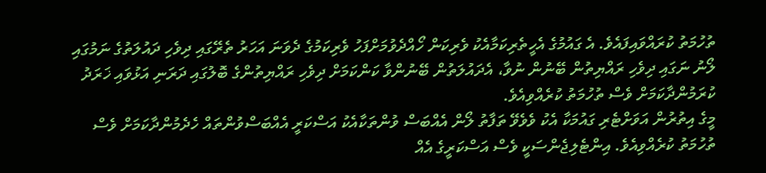ތުހުމަތު ކުރައްވައިފައެވެ. އެ ގައުމުގެ އެހީތެރިކަމާއެކު ވެރިކަން ހޯއްދެވުމަށްފަހު ވެރިކަމުގެ ދެވަނަ އަހަރު ތެރޭގައި ދިވެހި ދައުލަތުގެ ނަމުގައި ލޯނު ނަގައި ދިވެހި ރައްޔިތުން ބޭނުން ނުވާ، އެދައުލަތުން ބޭނުންވާ ކަންކަމަށް ދިވެހި ރައްޔިތުންގެ ބޮލުގައި ދަރަނި އަޅުވައި ޚަރަދު ކުރަމުންދާކަމަށް ވެސް ތުހުމަތު ކުރެއްވިއެވެ.
މީގެ އިތުރުން އަވަށްޓެރި ގައުމަކާ އެކު ވެވެވޭ ތަފާތު ލޯން އެއްބަސް ވުންތަކާއެކު އަސްކަރީ އެއްބަސްވުންތައް ހެދެމުންދާކަމަށް ވެސް ތުހުމަތު ކުރެއްވިއެވެ. އިންޓެލިޖެންސަކީ ވެސް އަސްކަރީގެ އެއް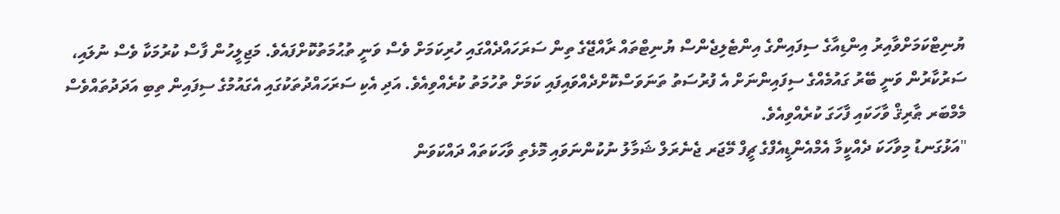ޔުނިޓްކަމަށްވާއިރު އިންޑިއާގެ ސިފައިންގެ އިންޓެލިޖެންސް ޔުނިޓްތައް ރާއްޖޭގެ ތިން ސަރަހައްދެއްގައި ހުރިކަމަށް ވެސް ވަނީ ތުޙުމަތުކޮށްފައެވެ. މަޖިލީހުން ފާސް ކުރުމަކާ ވެސް ނުލައި، ސަރުކާރުން ވަނީ ބޭރު ގައުމެއްގެ ސިފައިންނަށް އެ ފުރުސަތު ތަނަވަސްކޮށްދެއްވައިފައި ކަމަށް ތުހުމަތު ކުރެއްވިއެވެ. އަދި އެކި ސަރަހައްދުތަކުގައި އެގައުމުގެ ސިފައިން ތިބި އަދަދުތައްވެސް މެމްބަރ ޠާރިޤް ވާހަކައި ފާހަގަ ކުރެއްވިއެވެ.
"އަޅުގަނޑު މިވާހަކަ ދެއްކީމާ އެމްއެންޑީއެފްގެ ޗީފް މޭޖަރ ޖެނެރަލް ޝަމާލު ނުކުންނަވައި މޮޅެތި ވާހަކަތައް ދައްކަވަން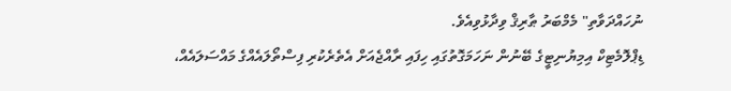ނުހައްދަވާތި" މެމްބަރު ޠާރިޤް ވިދާޅުވިއެވެ.
ޑިޕްލޮމެޓިކް އިމިޔުނިޓީގެ ބޭނުން ނަހަމަގޮތުގައި ހިފައި ރާއްޖެއަށް އެތެރެކުރި ފިސްތޯލައެއްގެ މައްސަލައެއް،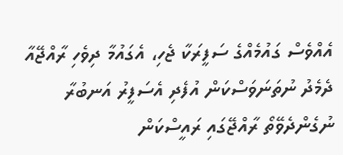އެއްވެސް ގައުމެއްގެ ސަފީރަކާ ޖެހި، އެގައުމާ ދިވެހި ރާއްޖޭއާ ދެމެދު ނުތަނަވަސްކަން އުފެދި އެސަފީރު އަނބުރާ ނުގެންދެވޭތޯ ރާއްޖޭގައި ރައީސްކަން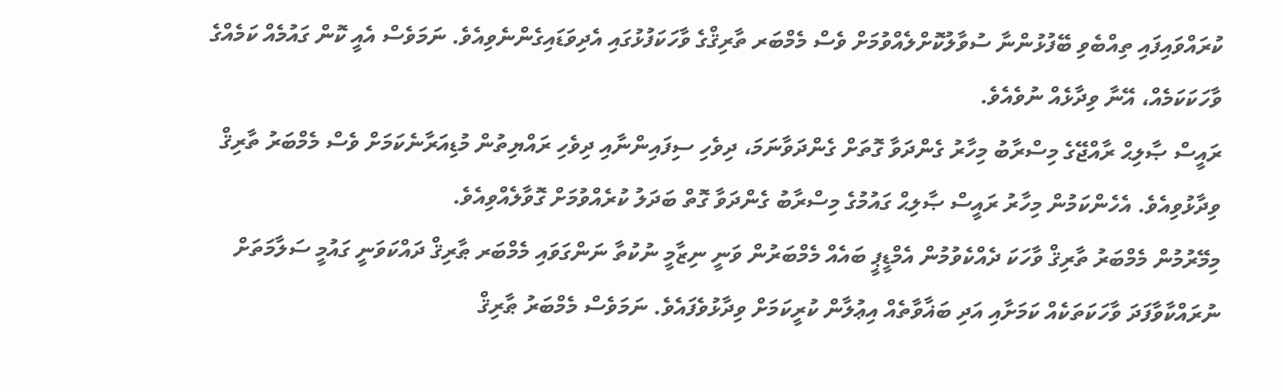ކުރައްވައިފައި ތިއްބެވި ބޭފުޅުންނާ ސުވާލުކޮށްލެއްވުމަށް ވެސް މެމްބަރ ތާރިޤްގެ ވާހަކަފުޅުގައި އެދިވަޑައިގެންނެވިއެވެ. ނަމަވެސް އެއީ ކޮން ގައުމެއް ކަމެއްގެ ވާހަކަކަމެއް، އޭނާ ވިދާޅެއް ނުވެއެވެ.
ރައީސް ޞާލިޙް ރާއްޖޭގެ މިސްރާބު މިހާރު ގެންދަވާ ގޮތަށް ގެންދަވާނަމަ، ދިވެހި ސިފައިންނާއި ދިވެހި ރައްޔިތުން މުޑިއަރާނެކަމަށް ވެސް މެމްބަރު ތާރިޤް ވިދާޅުވިއެވެ. އެހެންކަމުން މިހާރު ރައީސް ޞާލިޙް ގައުމުގެ މިސްރާބު ގެންދަވާ ގޮތް ބަދަލު ކުރެއްވުމަށް ގޮވާލެއްވިއެވެ.
މިމޭރުމުން މެމްބަރު ތާރިޤް ވާހަކަ ދެއްކެވުމުން އެމްޑީޕީ ބައެއް މެމްބަރުން ވަނީ ނިޒާމީ ނުކުތާ ނަންގަވައި މެމްބަރ ޠާރިޤް ދައްކަވަނީ ގައުމީ ސަލާމަތަށް ނުރައްކާވާފަދަ ވާހަކަތަކެއް ކަމަށާއި އަދި ބަޣާވާތެއް އިޢުލާން ކުރީކަމަށް ވިދާޅުވެފައެވެ. ނަމަވެސް މެމްބަރު ޠާރިޤް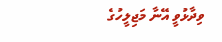ވިދާޅުވީ އޭނާ މަޖިލީހުގެ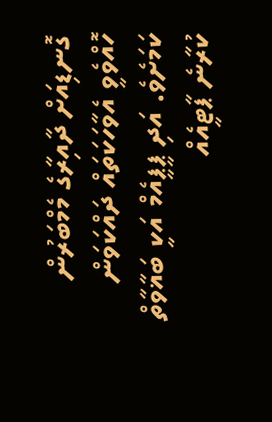ގޮނޑިއަށް ދާއިރާގެ މެމްބަރުން ހޮއްވެވީ އެވާހަކަތައް ދައްކަވަން ކަމަށެވެ. އަދި ޕީޕީއެމް އަކީ ބަޣާވާތް ކުރާނެ ޕާޓީއެއް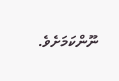ނޫންކަމަށެވެ.